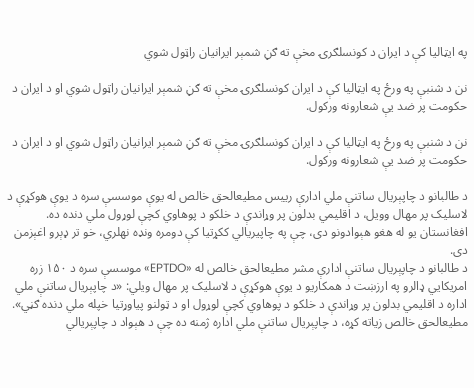په ایټالیا کې د ایران د کونسلګرۍ مخې ته ګڼ شمېر ایرانیان راټول شوي

نن د شنبې په ورځ په ایټالیا کې د ایران کونسلګرۍ مخې ته ګڼ شمېر ایرانیان راټول شوي او د ایران د حکومت پر ضد یې شعارونه ورکول.

نن د شنبې په ورځ په ایټالیا کې د ایران کونسلګرۍ مخې ته ګڼ شمېر ایرانیان راټول شوي او د ایران د حکومت پر ضد یې شعارونه ورکول.

د طالبانو د چاپېریال ساتنې ملي ادارې رييس مطیعالحق خالص له یوې موسسې سره د یوې هوکړې د لاسلیک پر مهال وویل، د اقلیمي بدلون پر وړاندې د خلکو د پوهاوي کچې لوړول ملي دنده ده. افغانستان یو له هغو هېوادونو دی، چې په چاپیریالي ککړتیا کې دومره ونډه نهلري، خو تر ډېرو اغېزمن دی.
د طالبانو د چاپېریال ساتنې ادارې مشر مطیعالحق خالص له «EPTDO» موسسې سره د ۱۵۰ زره امریکايي ډالرو په ارزښت د همکاریو د یوې هوکړې د لاسلیک پر مهال ویلي: «د چاپېریال ساتنې ملي اداره د اقلیمي بدلون پر وړاندې د خلکو د پوهاوي کچې لوړول او د ټولنو پیاوړتیا خپله ملي دنده ګڼي».
مطیعالحق خالص زیاته کړه، د چاپېریال ساتنې ملي اداره ژمنه ده چې د هېواد د چاپېریالي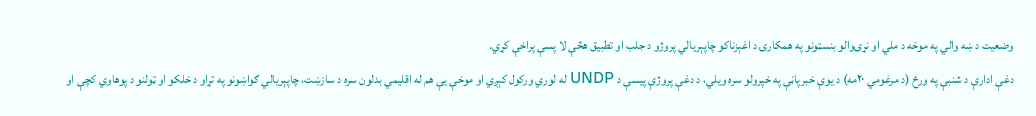وضعیت د ښه والي په موخه د ملي او نړۍوالو بنسټونو په همکارۍ د اغېزناکو چاپېریالي پروژو د جلب او تطبیق هڅې لا پسې پراخې کړي.
دغې ادارې د شنبې په ورځ (د مرغومي ۲۰مه) د یوې خبرپاڼې په خپرولو سره ویلي، د دغې پروژې پیسې د UNDP له لوري ورکول کېږي او موخې یې هم له اقلیمي بدلون سره د سازښت، چاپېریالي ګواښونو په تړاو د خلکو او ټولنو د پوهاوي کچې او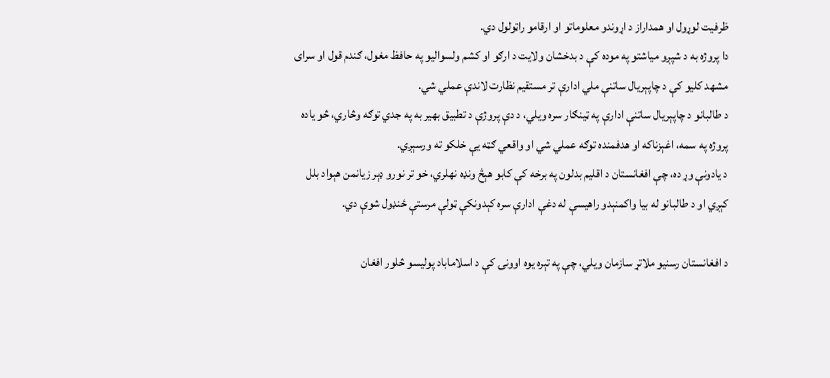ظرفیت لوړول او همداراز د اړوندو معلوماتو او ارقامو راټولول دي.
دا پروژه به د شپږو میاشتو په موده کې د بدخشان ولایت د ارګو او کشم ولسوالیو په حافظ مغول، ګندم قول او سرای مشهد کلیو کې د چاپېریال ساتنې ملي ادارې تر مستقیم نظارت لاندې عملي شي.
د طالبانو د چاپېریال ساتنې ادارې په ټينګار سره ویلي، د دې پروژې د تطبیق بهیر به په جدي توګه وڅاري، څو یاده پروژه په سمه، اغېزناکه او هدفمنده توګه عملي شي او واقعي ګټه یې خلکو ته ورسېږي.
د یادونې وړ ده، چې افغانستان د اقلیم بدلون په برخه کې کابو هېڅ ونډه نهلري، خو تر نورو ډېر زیانمن هېواد بلل کېږي او د طالبانو له بیا واکمنېدو راهیسې له دغې ادارې سره کېدونکې ټولې مرستې ځنډول شوې دي.

د افغانستان رسنیو ملاتړ سازمان ویلي، چې په تېره یوه اوونۍ کې د اسلاماباد پولیسو څلور افغان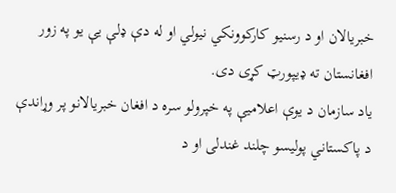خبریالان او د رسنیو کارکوونکي نیولي او له دې ډلې یې یو په زور افغانستان ته ډیپورټ کړی دی.
یاد سازمان د یوې اعلامیې په خپرولو سره د افغان خبریالانو پر وړاندې د پاکستاني پولیسو چلند غندلی او د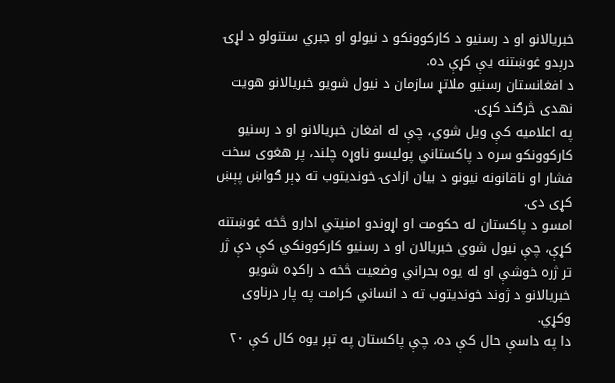خبریالانو او د رسنیو د کارکوونکو د نیولو او جبري ستنولو د لړۍ درېدو غوښتنه یې کړې ده.
د افغانستان رسنیو ملاتړ سازمان د نیول شویو خبریالانو هویت نهدی څرګند کړی.
په اعلامیه کې ویل شوي، چې له افغان خبریالانو او د رسنیو کارکوونکو سره د پاکستاني پولیسو ناوړه چلند، پر هغوی سخت فشار او ناقانونه نیونو د بیان ازادۍ خوندیتوب ته ډېر ګواښ پېښ کړی دی.
امسو د پاکستان له حکومت او اړوندو امنیتي ادارو څخه غوښتنه کړې، چې نیول شوي خبریالان او د رسنیو کارکوونکي کې دې ژر تر ژره خوشې او له یوه بحراني وضعیت څخه د راکډه شویو خبریالانو د ژوند خوندیتوب ته د انساني کرامت په پار درناوی وکړي.
دا په داسې حال کې ده، چې پاکستان په تېر یوه کال کې ۲۰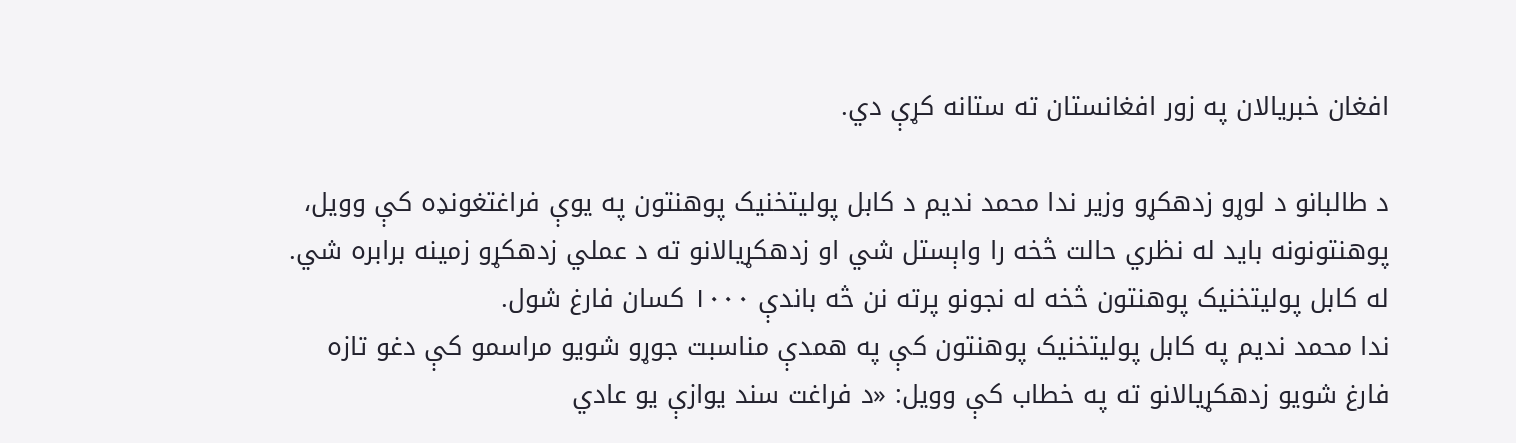افغان خبریالان په زور افغانستان ته ستانه کړې دي.

د طالبانو د لوړو زدهکړو وزیر ندا محمد ندیم د کابل پوليتخنیک پوهنتون په یوې فراغتغونډه کې وویل، پوهنتونونه باید له نظري حالت څخه را واېستل شي او زدهکړیالانو ته د عملي زدهکړو زمینه برابره شي. له کابل پوليتخنیک پوهنتون څخه له نجونو پرته نن څه باندې ۱۰۰۰ کسان فارغ شول.
ندا محمد ندیم په کابل پوليتخنیک پوهنتون کې په همدې مناسبت جوړو شویو مراسمو کې دغو تازه فارغ شویو زدهکړیالانو ته په خطاب کې وویل: «د فراغت سند یوازې یو عادي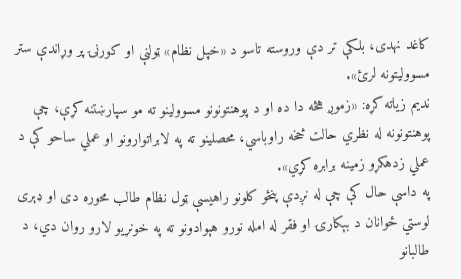کاغد نهدی، بلکې تر دې وروسته تاسو د «خپل نظام» ټولنې او کورنۍ پر وړاندې ستر مسوولیتونه لرئ».
ندیم زیاته کړه: «زموږ هڅه دا ده او د پوهنتونونو مسوولینو ته مو سپارښتنه کړې، چې پوهنتونونه له نظري حالت څخه راوباسي، محصلینو ته په لابراتوارونو او عملي ساحو کې د عملي زدهکړو زمینه برابره کړي».
په داسې حال کې چې له نږدې پنځو کلونو راهیسې ټول نظام طالب محوره دی او ډېری لوستي ځوانان د بېکارۍ او فقر له امله نورو هېوادونو ته په خونړیو لارو روان دي، د طالبانو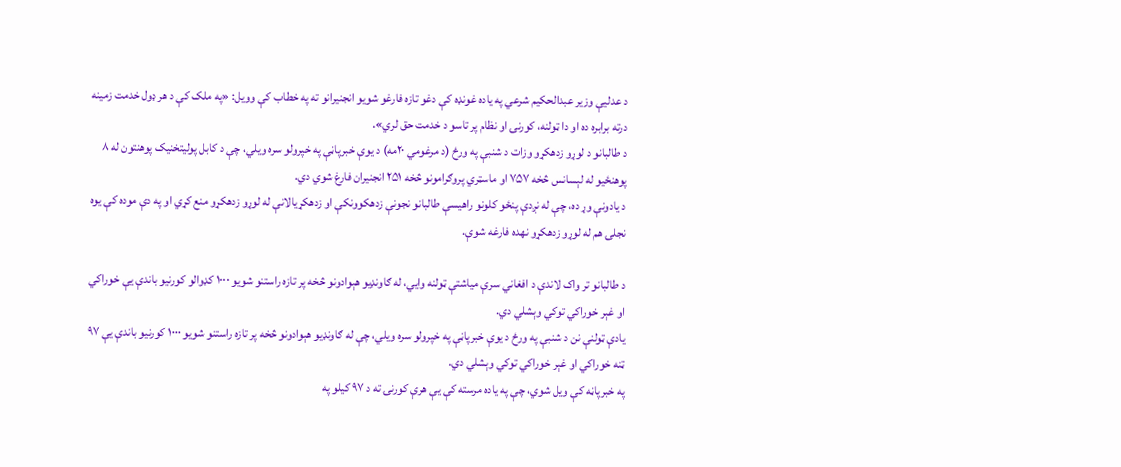د عدلیې وزیر عبدالحکیم شرعي په یاده غونډه کې دغو تازه فارغو شویو انجنیرانو ته په خطاب کې وویل: «په ملک کې د هر ډول خدمت زمینه درته برابره ده او دا ټولنه، کورنۍ او نظام پر تاسو د خدمت حق لري».
د طالبانو د لوړو زدهکړو وزات د شنبې په ورځ (د مرغومي ۲۰مه) د یوې خبرپاڼې په خپرولو سره ویلي، چې د کابل پوليتخنیک پوهنتون له ۸ پوهنځیو له لېسانس څخه ۷۵۷ او ماسټري پروګرامونو څخه ۲۵۱ انجنیران فارغ شوي دي.
د یادونې وړ ده، چې له نږدې پنځو کلونو راهیسې طالبانو نجونې زدهکوونکې او زدهکړیالانې له لوړو زدهکړو منع کړي او په دې موده کې یوه نجلۍ هم له لوړو زدهکړو نهده فارغه شوې.

د طالبانو تر واک لاندې د افغاني سرې میاشتې ټولنه وايي، له ګاونډیو هېوادونو څخه پر تازه راستنو شویو ۱۰۰۰ کډوالو کورنیو باندې یې خوراکي او غېر خوراکي توکي وېشلي دي.
یادې ټولنې نن د شنبې په ورځ د یوې خبرپاڼې په خپرولو سره ویلي، چې له ګاونډیو هېوادونو څخه پر تازه راستنو شویو ۱۰۰۰ کورنیو باندې یې ۹۷ ټنه خوراکي او غېر خوراکي توکي وېشلي دي.
په خبرپاڼه کې ویل شوي، چې په یاده مرسته کې یې هرې کورنۍ ته د ۹۷ کیلو په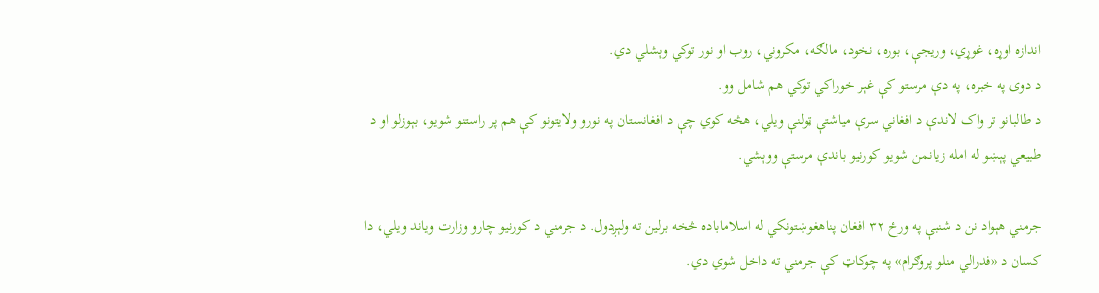اندازه اوړه، غوړي، وریجې، بوره، نخود، مالګه، مکروني، روب او نور توکي وېشلي دي.
د دوی په خبره، په دې مرستو کې غېر خوراکي توکي هم شامل وو.
د طالبانو تر واک لاندې د افغاني سرې میاشتې ټولنې ویلي، هڅه کوي چې د افغانستان په نورو ولایتونو کې هم پر راستنو شویو، بېوزلو او د طبیعي پېښو له امله زیانمن شویو کورنیو باندې مرستې ووېشي.

جرمني هېواد نن د شنبې په ورځ ۳۲ افغان پناهغوښتونکي له اسلاماباده څخه برلین ته ولېږدول. د جرمني د کورنیو چارو وزارت ویاند ویلي، دا کسان د «فدرالي منلو پروګرام» په چوکاټ کې جرمني ته داخل شوي دي.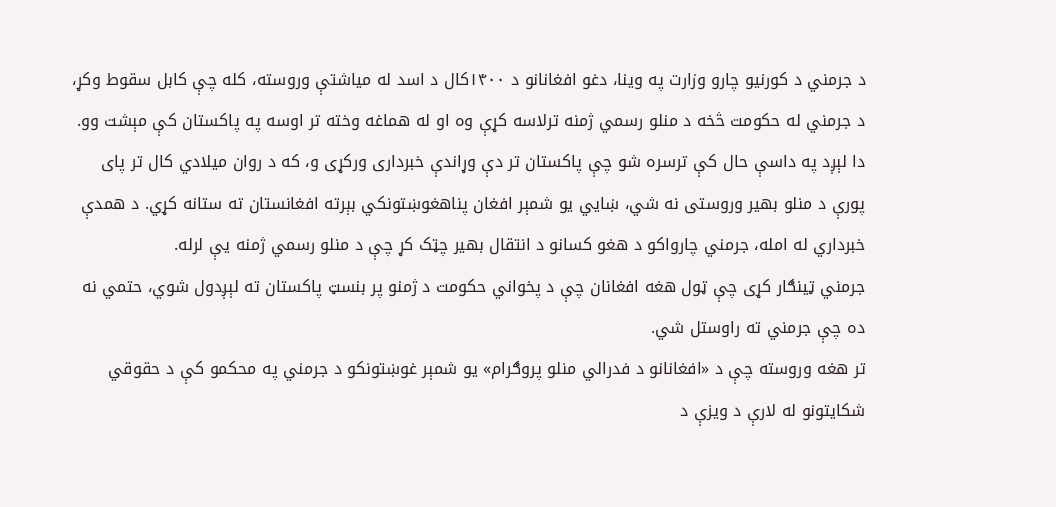د جرمني د کورنیو چارو وزارت په وینا، دغو افغانانو د ۱۴۰۰کال د اسد له میاشتې وروسته، کله چې کابل سقوط وکړ، د جرمني له حکومت څخه د منلو رسمي ژمنه ترلاسه کړې وه او له هماغه وخته تر اوسه په پاکستان کې مېشت وو.
دا لېږد په داسې حال کې ترسره شو چې پاکستان تر دې وړاندې خبرداری ورکړی و، که د روان میلادي کال تر پای پورې د منلو بهیر وروستی نه شي، ښايي یو شمېر افغان پناهغوښتونکي بېرته افغانستان ته ستانه کړي. د همدې خبرداري له امله، جرمني چارواکو د هغو کسانو د انتقال بهیر چټک کړ چې د منلو رسمي ژمنه یې لرله.
جرمني ټینګار کړی چې ټول هغه افغانان چې د پخواني حکومت د ژمنو پر بنسټ پاکستان ته لېږدول شوي، حتمي نه ده چې جرمني ته راوستل شي.
تر هغه وروسته چې د «افغانانو د فدرالي منلو پروګرام» یو شمېر غوښتونکو د جرمني په محکمو کې د حقوقي شکایتونو له لارې د ویزې د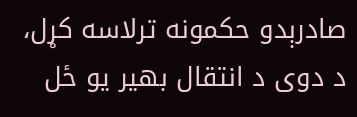صادرېدو حکمونه ترلاسه کړل، د دوی د انتقال بهیر یو ځل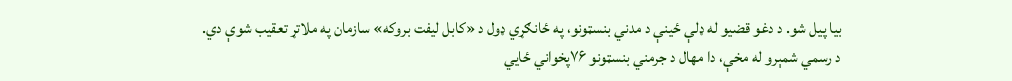بیا پیل شو. د دغو قضیو له ډلې ځینې د مدني بنسټونو، په ځانګړي ډول د «کابل لیفت بروکه» سازمان په ملاتړ تعقیب شوې دي.
د رسمي شمېرو له مخې، دا مهال د جرمني بنسټونو ۷۶پخواني ځایي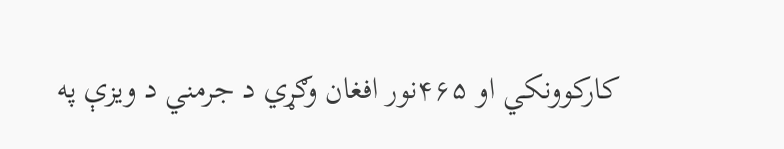کارکوونکي او ۴۶۵نور افغان وګړي د جرمني د ویزې په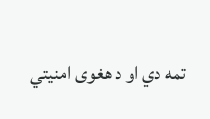تمه دي او د هغوی امنیتي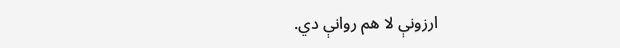ارزونې لا هم روانې دي.